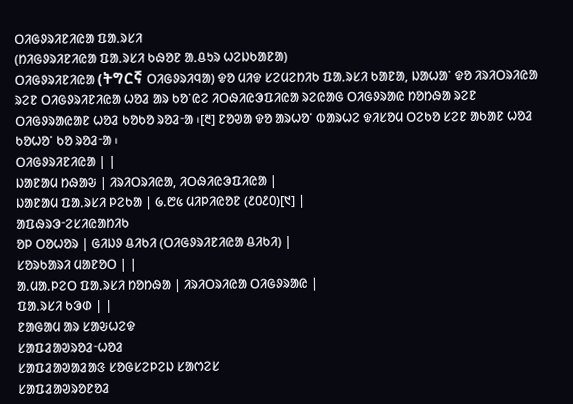ᱛᱤᱜᱽᱨᱤᱱᱤᱭᱟ ᱯᱟᱹᱨᱥᱤ
(ᱴᱤᱜᱽᱨᱤᱱᱤᱭᱟ ᱯᱟᱹᱨᱥᱤ ᱠᱷᱚᱱ ᱟᱹᱪᱩᱨ ᱦᱮᱡᱠᱟᱱᱟ)
ᱛᱤᱜᱽᱨᱤᱱᱤᱭᱟ (ትግርኛ ᱛᱤᱜᱽᱨᱤᱧᱟ) ᱫᱚ ᱢᱤᱫ ᱥᱮᱢᱮᱴᱤᱠ ᱯᱟᱹᱨᱥᱤ ᱠᱟᱱᱟ, ᱡᱟᱦᱟᱸ ᱫᱚ ᱤᱨᱤᱛᱨᱤᱭᱟ ᱨᱮᱱ ᱛᱤᱜᱽᱨᱤᱱᱤᱭᱟ ᱦᱚᱲ ᱟᱨ ᱠᱚᱸᱭᱮ ᱤᱛᱷᱤᱭᱳᱯᱤᱭᱟ ᱨᱮᱭᱟᱜ ᱛᱤᱜᱽᱨᱟᱭ ᱴᱚᱴᱷᱟ ᱨᱮᱱ ᱛᱤᱜᱽᱨᱟᱭᱟᱱ ᱦᱚᱲ ᱠᱚᱠᱚ ᱨᱚᱲᱼᱟ ᱾[᱓] ᱱᱚᱣᱟ ᱫᱚ ᱟᱨᱦᱚᱸ ᱵᱟᱨᱦᱮ ᱫᱤᱥᱚᱢ ᱛᱮᱠᱚ ᱥᱮᱱ ᱟᱠᱟᱱ ᱦᱚᱲ ᱠᱚᱦᱚᱸ ᱠᱚ ᱨᱚᱲᱼᱟ ᱾
ᱛᱤᱜᱽᱨᱤᱱᱤᱭᱟ | |
ᱡᱟᱱᱟᱢ ᱴᱷᱟᱶ | ᱤᱨᱤᱛᱨᱤᱭᱟ, ᱤᱛᱷᱤᱭᱳᱯᱤᱭᱟ |
ᱡᱟᱱᱟᱢ ᱯᱟᱹᱨᱥᱤ ᱞᱮᱠᱟ | ᱙.᱘᱕ ᱢᱤᱞᱤᱭᱚᱱ (᱒᱐᱒᱐)[᱑] |
ᱟᱯᱷᱨᱳᱼᱮᱥᱤᱭᱟᱴᱤᱠ
ᱚᱞ ᱛᱚᱦᱚᱨ | ᱜᱤᱡᱽ ᱪᱤᱠᱤ (ᱛᱤᱜᱽᱨᱤᱱᱤᱭᱟ ᱪᱤᱠᱤ) |
ᱥᱚᱨᱠᱟᱨᱤ ᱢᱟᱱᱚᱛ | |
ᱟᱹᱢᱟᱹᱞᱮᱛ ᱯᱟᱹᱨᱥᱤ ᱴᱚᱴᱷᱟ | ᱤᱨᱤᱛᱨᱤᱭᱟ ᱛᱤᱜᱽᱨᱟᱭ |
ᱯᱟᱹᱨᱥᱤ ᱠᱳᱰ | |
ᱱᱟᱜᱟᱢ ᱟᱨ ᱥᱟᱶᱦᱮᱫ
ᱥᱟᱯᱲᱟᱣᱨᱚᱲᱼᱦᱚᱲ
ᱥᱟᱯᱲᱟᱣᱟᱲᱟᱝ ᱥᱚᱜᱥᱮᱞᱮᱡ ᱥᱟᱬᱮᱥ
ᱥᱟᱯᱲᱟᱣᱨᱚᱱᱚᱲ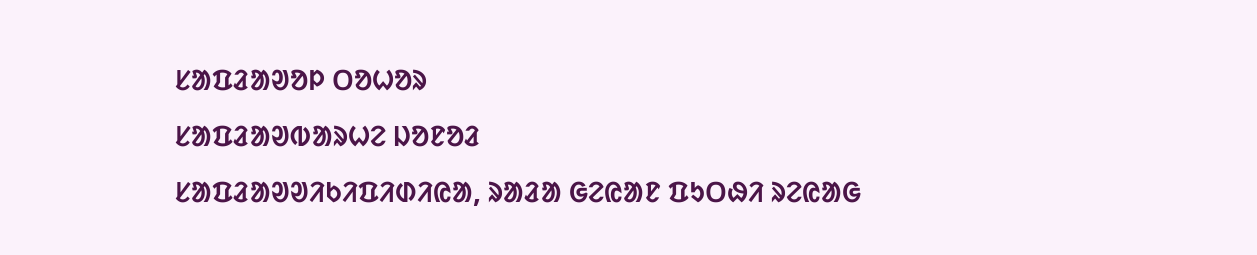ᱥᱟᱯᱲᱟᱣᱚᱞ ᱛᱚᱦᱚᱨ
ᱥᱟᱯᱲᱟᱣᱵᱟᱨᱦᱮ ᱡᱚᱱᱚᱲ
ᱥᱟᱯᱲᱟᱣᱣᱤᱠᱤᱯᱤᱰᱤᱭᱟ, ᱨᱟᱲᱟ ᱜᱮᱭᱟᱱ ᱯᱩᱛᱷᱤ ᱨᱮᱭᱟᱜ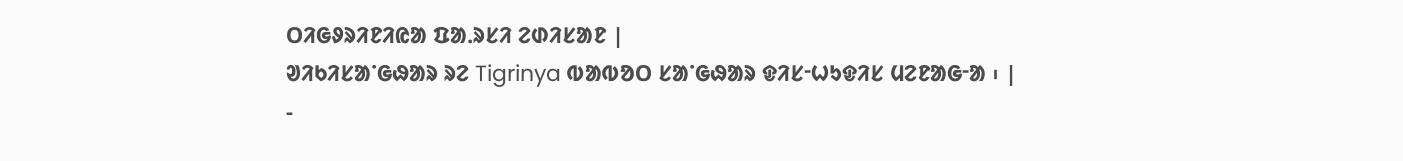ᱛᱤᱜᱽᱨᱤᱱᱤᱭᱟ ᱯᱟᱹᱨᱥᱤ ᱮᱰᱤᱥᱟᱱ |
ᱣᱤᱠᱤᱥᱟᱸᱜᱷᱟᱨ ᱨᱮ Tigrinya ᱵᱟᱵᱚᱛ ᱥᱟᱸᱜᱷᱟᱨ ᱫᱤᱥᱼᱦᱩᱫᱤᱥ ᱢᱮᱱᱟᱜᱼᱟ ᱾ |
-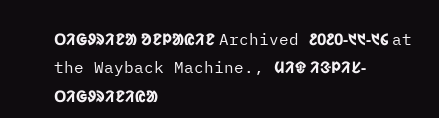ᱛᱤᱜᱽᱨᱤᱱᱟ ᱚᱱᱞᱟᱭᱤᱱ Archived ᱒᱐᱒᱐-᱑᱑-᱑᱔ at the Wayback Machine., ᱢᱤᱫ ᱤᱝᱞᱤᱥ-ᱛᱤᱜᱽᱨᱤᱱᱤᱭᱟ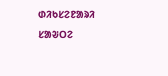ᱰᱤᱠᱥᱮᱱᱟᱨᱤ ᱥᱟᱶᱛᱮ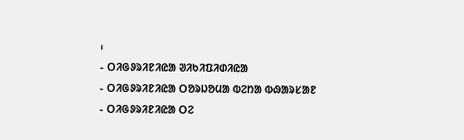᱾
- ᱛᱤᱜᱽᱨᱤᱱᱤᱭᱟ ᱣᱤᱠᱤᱯᱤᱰᱤᱭᱟ
- ᱛᱤᱜᱽᱨᱤᱱᱤᱭᱟ ᱛᱚᱨᱡᱚᱢᱟ ᱵᱮᱴᱟ ᱵᱷᱟᱨᱥᱟᱱ
- ᱛᱤᱜᱽᱨᱤᱱᱤᱭᱟ ᱛᱮ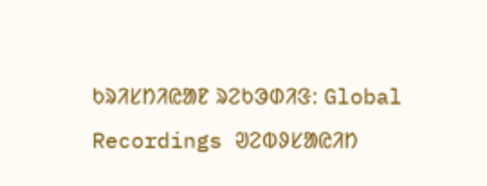ᱠᱨᱤᱥᱴᱤᱭᱟᱱ ᱨᱮᱠᱳᱰᱤᱝ: Global Recordings ᱣᱮᱵᱽᱥᱟᱭᱤᱴ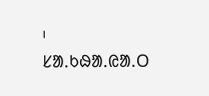᱾
ᱥᱟᱹᱠᱷᱟᱹᱭᱟᱹᱛ